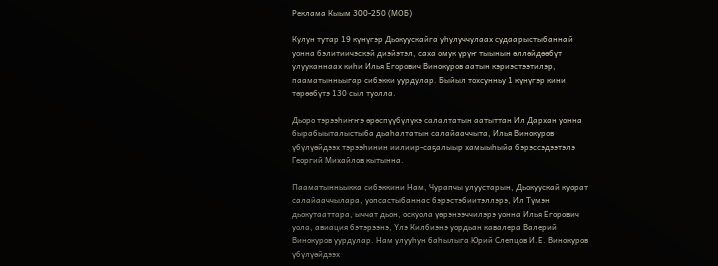Реклама Кыым 300-250 (МОБ)

Кулун тутар 19 күнүгэр Дьокуускайга уһулуччулаах судаарыстыбаннай уонна бэлитиичэскэй диэйэтэл, саха омук үрүҥ тыынын өллөйдөөбүт улууканнаах киһи Илья Егорович Винокуров аатын кэриэстээтилэр, пааматынньыгар сибэкки уурдулар. Быйыл тохсунньу 1 күнүгэр кини төрөөбүтэ 130 сыл туолла.

Дьоро тэрээһиҥҥэ өрөспүүбүлүкэ салалтатын аатыттан Ил Дархан уонна бырабыыталыстыба дьаһалтатын салайааччыта, Илья Винокуров үбүлүөйдээх тэрээһинин иилиир-саҕалыыр хамыыһыйа бэрэссэдээтэлэ Георгий Михайлов кытынна.

Пааматынньыкка сибэккини Нам, Чурапчы улуустарын, Дьокуускай куорат салайааччылара, уопсастыбаннас бэрэстэбиитэллэрэ, Ил Түмэн дьокутааттара, ыччат дьон, оскуола үөрэнээччилэрэ уонна Илья Егорович уола, авиация бэтэрээнэ, Үлэ Килбиэнэ уордьан кавалера Валерий Винокуров уурдулар. Нам улууһун баһылыга Юрий Слепцов И.Е. Винокуров үбүлүөйдээх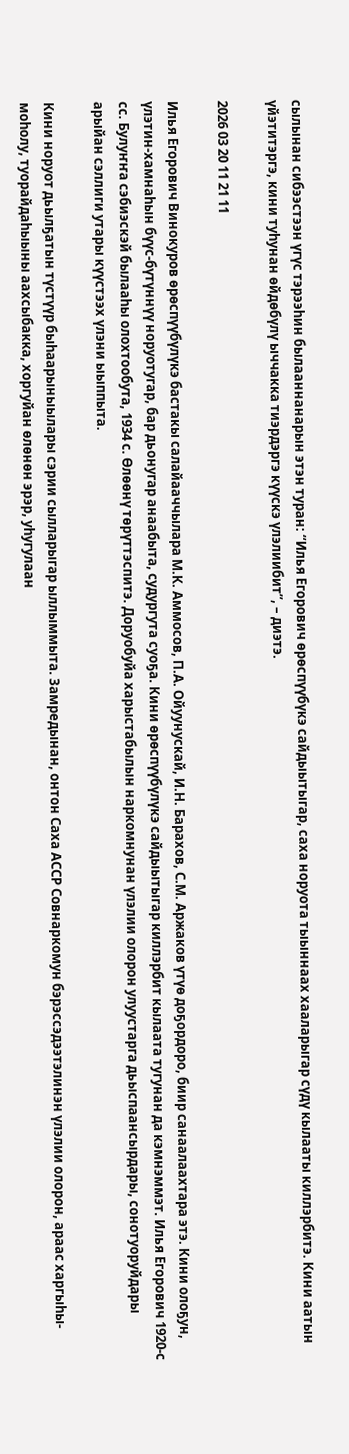сылынан сибээстээн үгүс тэрээһин былааннанарын этэн туран: “Илья Егорович өрөспүүбүкэ сайдыытыгар, саха норуота тыыннаах хааларыгар сүдү кылааты киллэрбитэ. Кини аатын үйэтитэргэ, кини туһунан өйдөбүлү ыччакка тиэрдэргэ күүскэ үлэлиибит”, – диэтэ.

2026 03 20 11 21 11

Илья Егорович Винокуров өрөспүүбүлүкэ бастакы салайааччылара М.К. Аммосов, П.А. Ойуунускай, И.Н. Барахов, С.М. Аржаков үтүө доҕордоро, биир санаалаахтара этэ. Кини олоҕун, үлэтин-хамнаһын бүүс-бүтүннүү норуотугар, бар дьонугар анаабыта, судургута суоҕа. Кини өрөспүүбүлүкэ сайдыытыгар киллэрбит кылаата тугунан да кэмнэммэт. Илья Егорович 1920-с сс. Булуҥҥа сэбиэскэй былааһы олохтообута, 1934 с. Өлөөнү төрүттэспитэ. Доруобуйа харыстабылын наркомнунан үлэлии олорон улуустарга дьыспаансырдары, сонотуоруйдары арыйан сэллиги утары күүстээх үлэни ыыппыта.

Кини норуот дьылҕатын түстүүр быһаарыныылары сэрии сылларыгар ыллыммыта. Замредынан, онтон Саха АССР Совнаркомун бэрэссэдээтэлинэн үлэлии олорон, араас харгыһы-моһолу, туорайдаһыыны аахсыбакка, хоргуйан өлөнөн эрэр, уһугулаан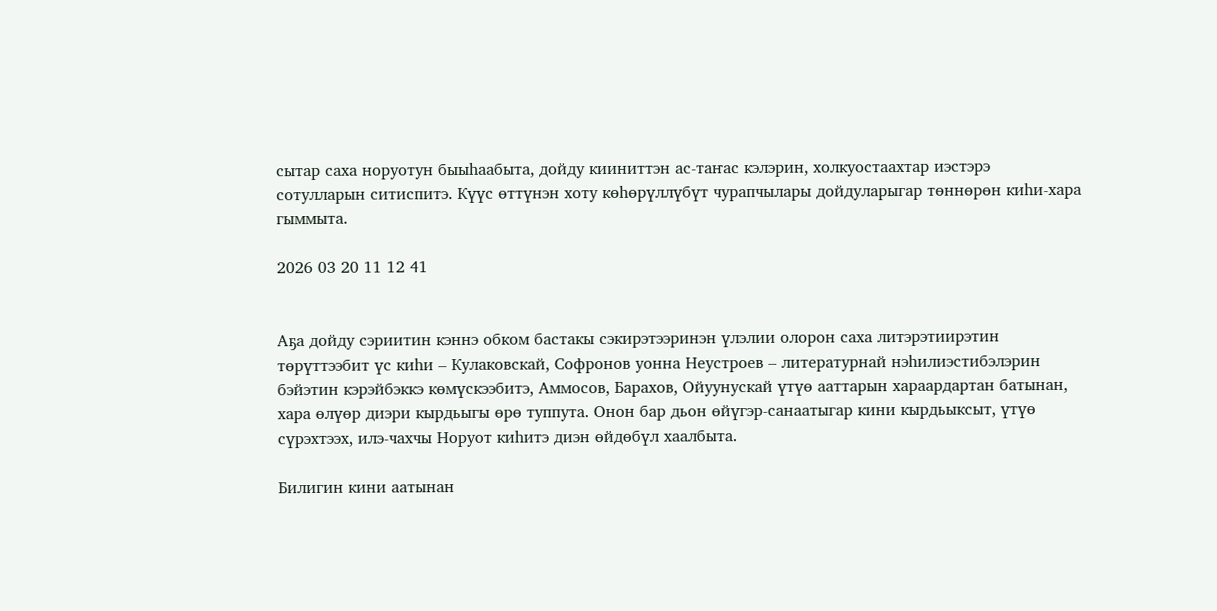сытар саха норуотун быыһаабыта, дойду кииниттэн ас-таҥас кэлэрин, холкуостаахтар иэстэрэ сотулларын ситиспитэ. Күүс өттүнэн хоту көһөрүллүбүт чурапчылары дойдуларыгар төннөрөн киһи-хара гыммыта.

2026 03 20 11 12 41


Аҕа дойду сэриитин кэннэ обком бастакы сэкирэтээринэн үлэлии олорон саха литэрэтиирэтин төрүттээбит үс киһи – Кулаковскай, Софронов уонна Неустроев – литературнай нэһилиэстибэлэрин бэйэтин кэрэйбэккэ көмүскээбитэ, Аммосов, Барахов, Ойуунускай үтүө ааттарын хараардартан батынан, хара өлүөр диэри кырдьыгы өрө туппута. Онон бар дьон өйүгэр-санаатыгар кини кырдьыксыт, үтүө сүрэхтээх, илэ-чахчы Норуот киһитэ диэн өйдөбүл хаалбыта.

Билигин кини аатынан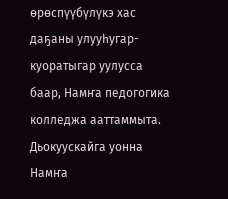өрөспүүбүлүкэ хас даҕаны улууһугар-куоратыгар уулусса баар, Намҥа педогогика колледжа ааттаммыта. Дьокуускайга уонна Намҥа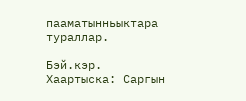пааматынньыктара тураллар.

Бэй.кэр.
Хаартыска: Саргын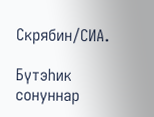Скрябин/СИА.

Бүтэһик сонуннар